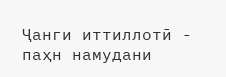Ҷанги иттиллотӣ - паҳн намудани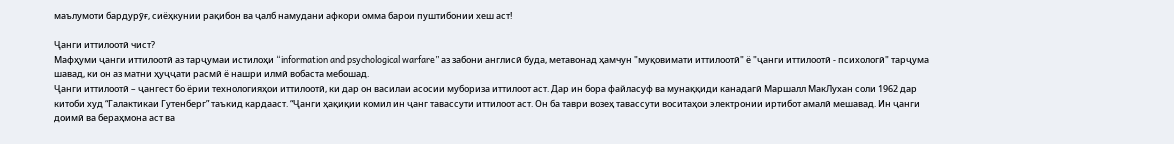маълумоти бардурӯғ, сиёҳкунии рақибон ва ҷалб намудани афкори омма барои пуштибонии хеш аст!

Ҷанги иттилоотӣ чист?
Мафҳуми ҷанги иттилоотӣ аз тарҷумаи истилоҳи “information and psychological warfare” аз забони англисӣ буда, метавонад ҳамчун "муқовимати иттилоотӣ" ё "ҷанги иттилоотӣ - психологӣ" тарҷума шавад, ки он аз матни ҳуҷҷати расмӣ ё нашри илмӣ вобаста мебошад.
Ҷанги иттилоотӣ – ҷангест бо ёрии технологияҳои иттилоотӣ, ки дар он василаи асосии мубориза иттилоот аст. Дар ин бора файласуф ва мунаққиди канадагӣ Маршалл МакЛухан соли 1962 дар китоби худ “Галактикаи Гутенберг” таъкид кардааст. “Ҷанги ҳақиқии комил ин ҷанг тавассути иттилоот аст. Он ба таври возеҳ тавассути воситаҳои электронии иртибот амалӣ мешавад. Ин ҷанги доимӣ ва бераҳмона аст ва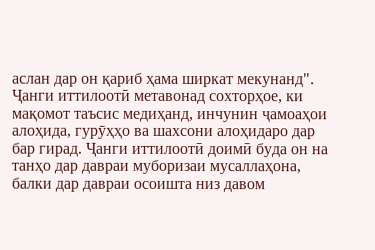аслан дар он қариб ҳама ширкат мекунанд".
Ҷанги иттилоотӣ метавонад сохторҳое, ки мақомот таъсис медиҳанд, инчунин ҷамоаҳои алоҳида, гурӯҳҳо ва шахсони алоҳидаро дар бар гирад. Ҷанги иттилоотӣ доимӣ буда он на танҳо дар давраи муборизаи мусаллаҳона, балки дар давраи осоишта низ давом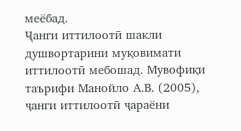меёбад.
Ҷанги иттилоотӣ шакли душвортарини муқовимати иттилоотӣ мебошад. Мувофиқи таърифи Манойло А.В. (2005), ҷанги иттилоотӣ ҷараёни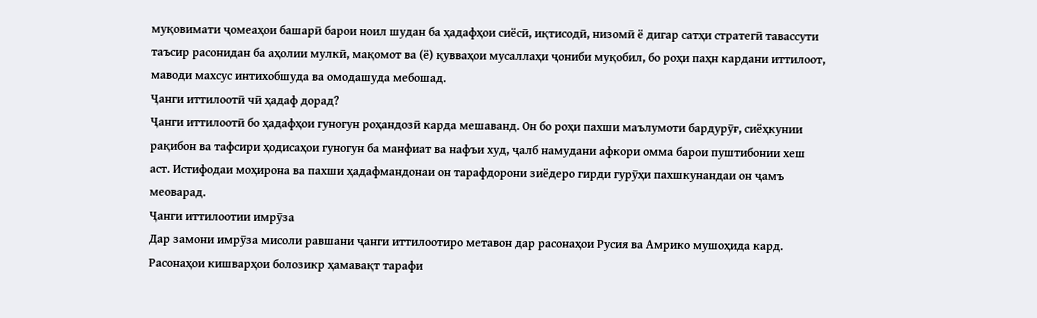муқовимати ҷомеаҳои башарӣ барои ноил шудан ба ҳадафҳои сиёсӣ, иқтисодӣ, низомӣ ё дигар сатҳи стратегӣ тавассути таъсир расонидан ба аҳолии мулкӣ, мақомот ва (ё) қувваҳои мусаллаҳи ҷониби муқобил, бо роҳи паҳн кардани иттилоот, маводи махсус интихобшуда ва омодашуда мебошад.
Ҷанги иттилоотӣ чӣ ҳадаф дорад?
Ҷанги иттилоотӣ бо ҳадафҳои гуногун роҳандозӣ карда мешаванд. Он бо роҳи пахши маълумоти бардурӯғ, сиёҳкунии рақибон ва тафсири ҳодисаҳои гуногун ба манфиат ва нафъи худ, ҷалб намудани афкори омма барои пуштибонии хеш аст. Истифодаи моҳирона ва пахши ҳадафмандонаи он тарафдорони зиёдеро гирди гурӯҳи пахшкунандаи он ҷамъ меоварад.
Ҷанги иттилоотии имрӯза
Дар замони имрӯза мисоли равшани ҷанги иттилоотиро метавон дар расонаҳои Русия ва Амрико мушоҳида кард. Расонаҳои кишварҳои болозикр ҳамавақт тарафи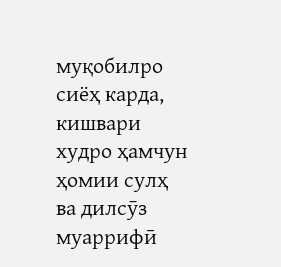муқобилро сиёҳ карда, кишвари худро ҳамчун ҳомии сулҳ ва дилсӯз муаррифӣ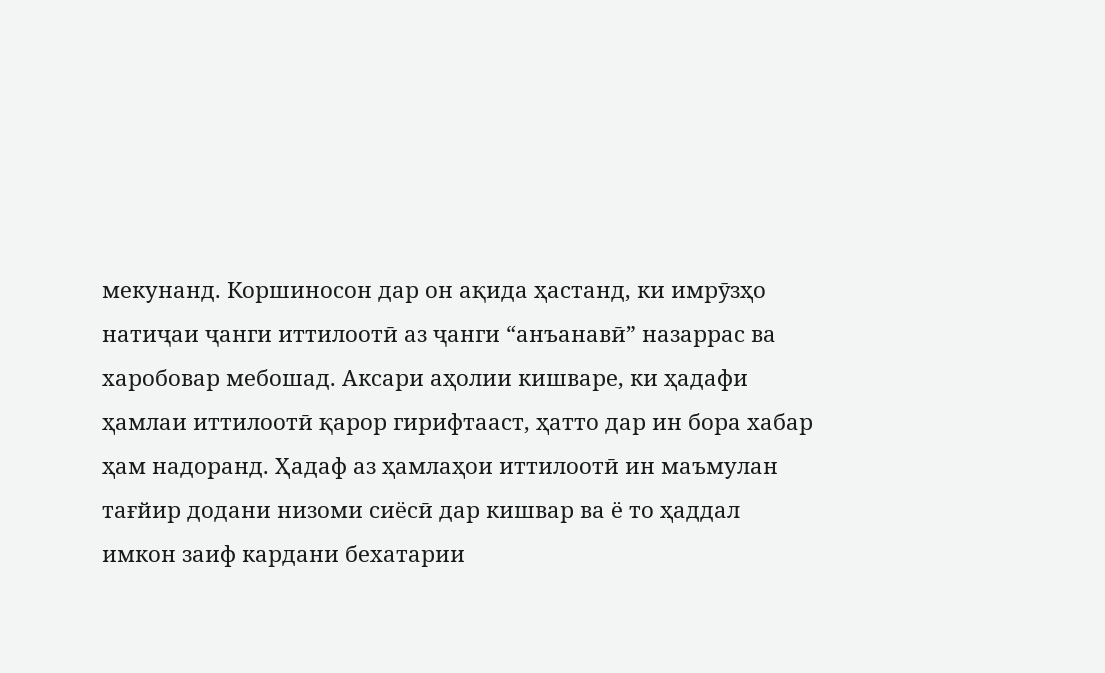мекунанд. Коршиносон дар он ақида ҳастанд, ки имрӯзҳо натиҷаи ҷанги иттилоотӣ аз ҷанги “анъанавӣ” назаррас ва харобовар мебошад. Аксари аҳолии кишваре, ки ҳадафи ҳамлаи иттилоотӣ қарор гирифтааст, ҳатто дар ин бора хабар ҳам надоранд. Ҳадаф аз ҳамлаҳои иттилоотӣ ин маъмулан тағйир додани низоми сиёсӣ дар кишвар ва ё то ҳаддал имкон заиф кардани бехатарии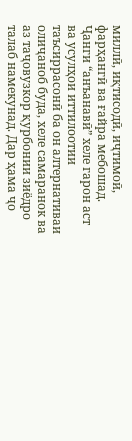миллӣ, иқтисодӣ, иҷтимоӣ, фарҳангӣ ва ғайра мебошад.
Ҷанги “анъанавӣ” хеле гарон аст ва усулҳои иттилоотии таъсиррасонӣ ба он алтернативаи олиҷаноб буда, хеле самаранок ва аз таҷовузкор қурбонии зиёдро талаб намекунад. Дар ҳама ҷо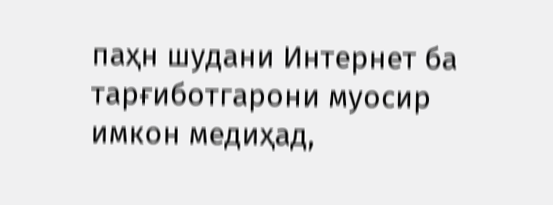паҳн шудани Интернет ба тарғиботгарони муосир имкон медиҳад,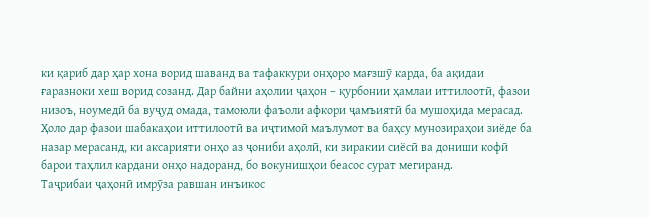ки қариб дар ҳар хона ворид шаванд ва тафаккури онҳоро мағзшӯ карда, ба ақидаи ғаразноки хеш ворид созанд. Дар байни аҳолии ҷаҳон – қурбонии ҳамлаи иттилоотӣ, фазои низоъ, ноумедӣ ба вуҷуд омада, тамоюли фаъоли афкори ҷамъиятӣ ба мушоҳида мерасад. Ҳоло дар фазои шабакаҳои иттилоотӣ ва иҷтимоӣ маълумот ва баҳсу мунозираҳои зиёде ба назар мерасанд, ки аксарияти онҳо аз ҷониби аҳолӣ, ки зиракии сиёсӣ ва дониши кофӣ барои таҳлил кардани онҳо надоранд, бо вокунишҳои беасос сурат мегиранд.
Таҷрибаи ҷаҳонӣ имрӯза равшан инъикос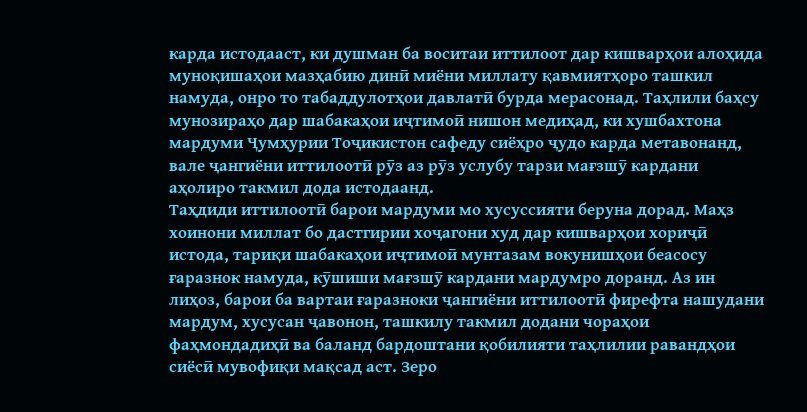карда истодааст, ки душман ба воситаи иттилоот дар кишварҳои алоҳида муноқишаҳои мазҳабию динӣ миёни миллату қавмиятҳоро ташкил намуда, онро то табаддулотҳои давлатӣ бурда мерасонад. Таҳлили баҳсу мунозираҳо дар шабакаҳои иҷтимоӣ нишон медиҳад, ки хушбахтона мардуми Ҷумҳурии Тоҷикистон сафеду сиёҳро ҷудо карда метавонанд, вале ҷангиёни иттилоотӣ рӯз аз рӯз услубу тарзи мағзшӯ кардани аҳолиро такмил дода истодаанд.
Таҳдиди иттилоотӣ барои мардуми мо хусуссияти беруна дорад. Маҳз хоинони миллат бо дастгирии хоҷагони худ дар кишварҳои хориҷӣ истода, тариқи шабакаҳои иҷтимоӣ мунтазам вокунишҳои беасосу ғаразнок намуда, кӯшиши мағзшӯ кардани мардумро доранд. Аз ин лиҳоз, барои ба вартаи ғаразноки ҷангиёни иттилоотӣ фирефта нашудани мардум, хусусан ҷавонон, ташкилу такмил додани чораҳои фаҳмондадиҳӣ ва баланд бардоштани қобилияти таҳлилии равандҳои сиёсӣ мувофиқи мақсад аст. Зеро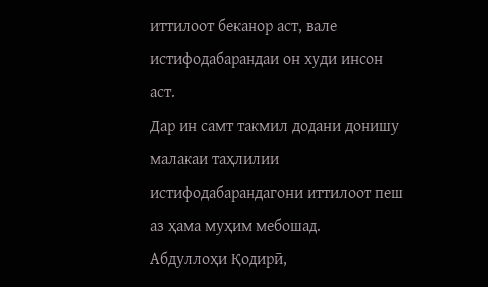иттилоот беканор аст, вале истифодабарандаи он худи инсон аст.
Дар ин самт такмил додани донишу малакаи таҳлилии истифодабарандагони иттилоот пеш аз ҳама муҳим мебошад.
Абдуллоҳи Қодирӣ,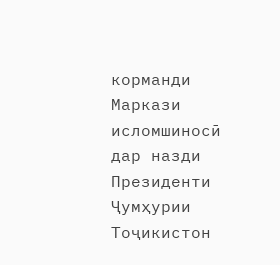корманди Маркази исломшиносӣ дар назди Президенти Ҷумҳурии Тоҷикистон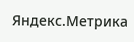Яндекс.Метрика